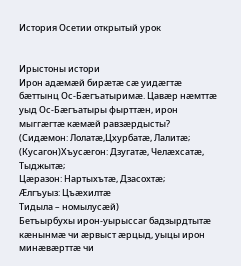История Осетии открытый урок


Ирыстоны истори
Ирон адæмæй бирæтæ сæ уидæгтæ бæттынц Ос-Бæгъатыримæ. Цавæр нæмттæ уыд Ос-Бæгъатыры фырттæн, ирон мыггæгтæ кæмæй равзæрдысты?
(Сидæмон: Лолатæ,Цхурбатæ, Лалитæ;
(Кусагон)Хъусæгон: Дзугатæ, Челæхсатæ, Тыджытæ;
Цæразон: Нартыхътæ, Дзасохтæ;
Æлгъуыз: Цъæхилтæ
Тидыла – номылусæй)
Бетъырбухы ирон-уырыссаг бадзырдтытæ кæнынмæ чи æрвыст æрцыд, уыцы ирон минæвæрттæ чи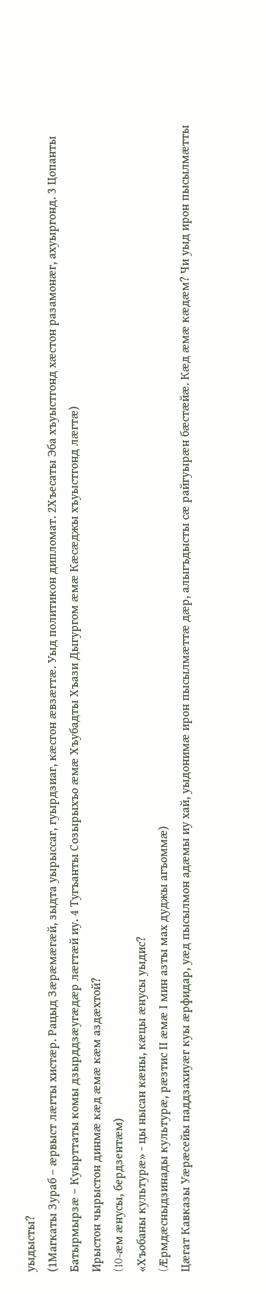уыдысты?
(1Магкаты Зураб – æрвыст лæгты хистæр. Рацыд Зæрæмæгæй, зыдта уырыссаг, гуырдзиаг, кæсгон æвзæгтæ. Уыд политикон дипломат. 2Хъесаты Эба хъуыстгонд хæстон разамонæг, ахуыргонд. 3 Цопанты Батырмырзæ – Куырттаты комы дзырддзæугæдæр лæгтæй иу. 4 Тугъанты Созырыхъо æмæ Хъубадты Хъази Дыгургом æмæ Кæсæджы хъуыстгонд лæгтæ)
Ирыстон чырыстон динмæ кæд æмæ кæм аздæхтой?
(10-æм æнусы, бердзентæм)
«Хъобаны культурæ» - цы нысан кæны, кæцы æнусы уыдис?
(Æрмдæсныдзинады культурæ, рæзтис ІІ æмæ І мин азты мах дуджы агъоммæ)
Цæгат Кавказы Уæрæсейы паддзахиуæг куы æрфидар, уæд пысылмон адæмы иу хай, уыдонимæ ирон пысылмæттæ дæр, алыгъдысты сæ райгуырæн бæстæйæ. Кæд æмæ кæдæм? Чи уыд ирон пысылмæтты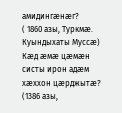амидингæнæг?
( 1860 азы, Туркмæ. Куындыхаты Муссæ)
Кæд æмæ цæмæн систы ирон адæм хæххон цæрджытæ?
(1386 азы,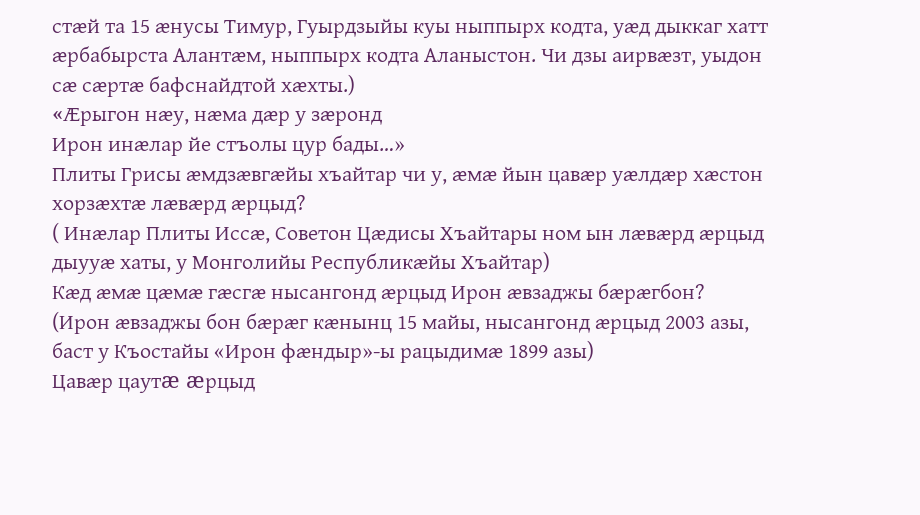стæй та 15 æнусы Тимур, Гуырдзыйы куы ныппырх кодта, уæд дыккаг хатт æрбабырста Алантæм, ныппырх кодта Аланыстон. Чи дзы аирвæзт, уыдон сæ сæртæ бафснайдтой хæхты.)
«Æрыгон нæу, нæма дæр у зæронд
Ирон инæлар йе стъолы цур бады…»
Плиты Грисы æмдзæвгæйы хъайтар чи у, æмæ йын цавæр уæлдæр хæстон хорзæхтæ лæвæрд æрцыд?
( Инæлар Плиты Иссæ, Советон Цæдисы Хъайтары ном ын лæвæрд æрцыд дыууæ хаты, у Монголийы Республикæйы Хъайтар)
Кæд æмæ цæмæ гæсгæ нысангонд æрцыд Ирон æвзаджы бæрæгбон?
(Ирон æвзаджы бон бæрæг кæнынц 15 майы, нысангонд æрцыд 2003 азы, баст у Къостайы «Ирон фæндыр»-ы рацыдимæ 1899 азы)
Цавæр цаутæ æрцыд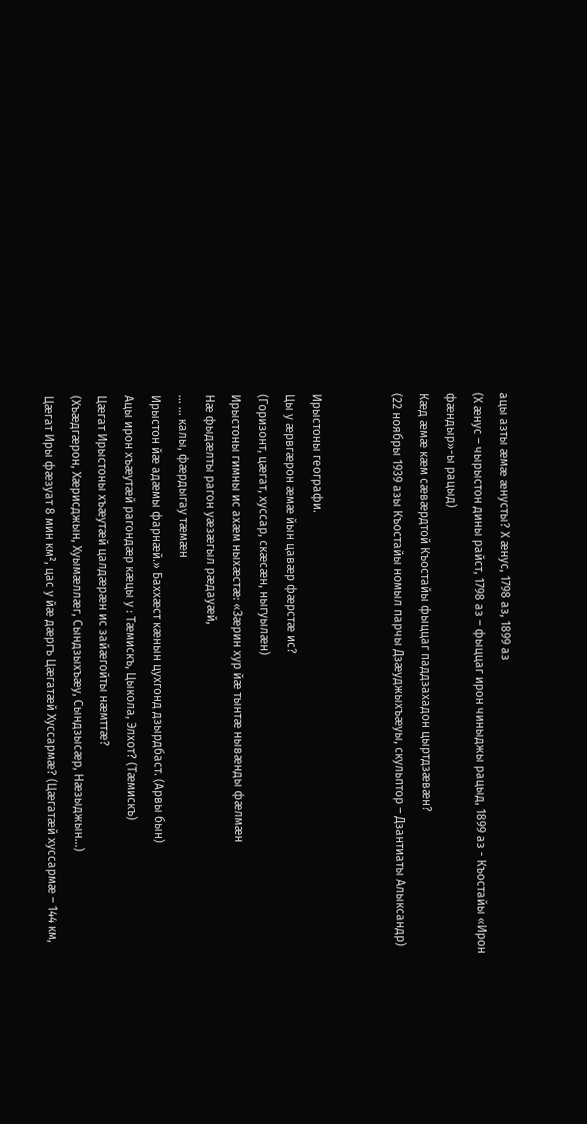ацы азты æмæ æнусты? Х æнус, 1798 аз, 1899 аз
(Х æнус – чырыстон дины райст, 1798 аз – фыццаг ирон чиныджы рацыд, 1899 аз - Къостайы «Ирон фæндыр»-ы рацыд)
Кæд æмæ кæм сæвæрдтой Къостайы фыццаг паддзахадон цыртдзæвæн?
(22 ноябры 1939 азы Къостайы номыл парчы Дзæуджыхъæуы, скульптор – Дзантиаты Алыксандр)


Ирыстоны географи.
Цы у æрвгæрон æмæ йын цавæр фæрстæ ис?
(Горизонт, цæгат, хуссар, скæсæн, ныгуылæн)
Ирыстоны гимны ис ахæм ныхæстæ: «Зæрин хур йæ тынтæ нывæнды фæлмæн
Нæ фыдæлты рагон уæзæгыл рæдауæй,
… … калы, фæрдыгау тæмæн
Ирыстон йæ адæмы фарнæй.» Баххæст кæнын цухгонд дзырдбаст. (Арвы бын)
Ацы ирон хъæутæй рагондæр кæцы у : Тæмискъ, Цыкола, Элхот? (Тæмискъ)
Цæгат Ирыстоны хъæутæй цалдæрæн ис зайæгойты нæмттæ?
(Хъæдгæрон, Хæрисджын, Хуымæллæг, Сындзыхъæу, Сындзысæр, Нæзыджын…)
Цæгат Иры фæзуат 8 мин км², цас у йæ дæргъ Цæгатæй Хуссармæ? (Цæгатæй хуссармæ – 144 км,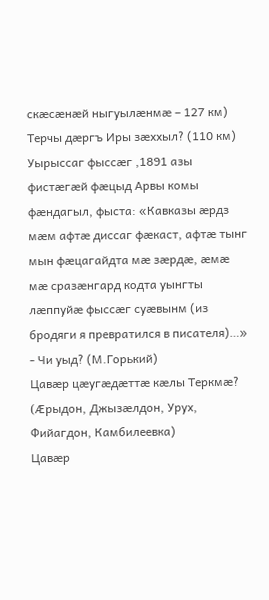скæсæнæй ныгуылæнмæ – 127 км)
Терчы дæргъ Иры зæххыл? (110 км)
Уырыссаг фыссæг ,1891 азы фистæгæй фæцыд Арвы комы фæндагыл, фыста: «Кавказы æрдз мæм афтæ диссаг фæкаст, афтæ тынг мын фæцагайдта мæ зæрдæ, æмæ мæ сразæнгард кодта уынгты лæппуйæ фыссæг суæвынм (из бродяги я превратился в писателя)…» - Чи уыд? (М.Горький)
Цавæр цæугæдæттæ кæлы Теркмæ? (Æрыдон, Джызæлдон, Урух, Фийагдон, Камбилеевка)
Цавæр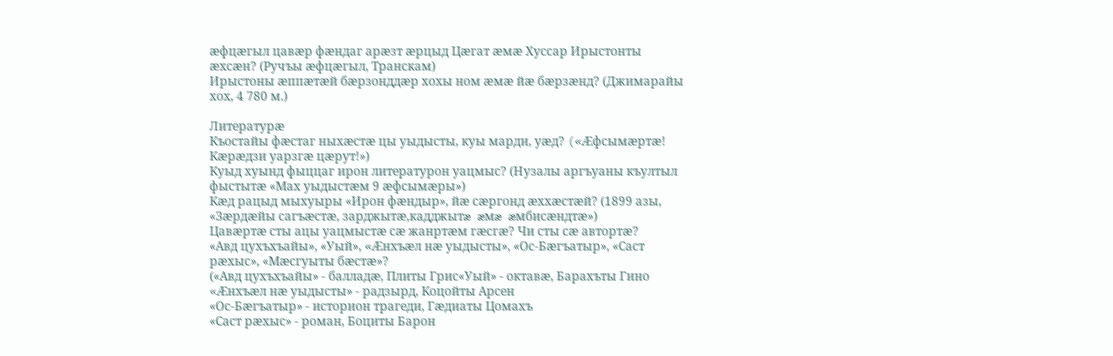æфцæгыл цавæр фæндаг арæзт æрцыд Цæгат æмæ Хуссар Ирыстонты æхсæн? (Ручъы æфцæгыл, Транскам)
Ирыстоны æппæтæй бæрзонддæр хохы ном æмæ йæ бæрзæнд? (Джимарайы хох, 4 780 м.)

Литературæ
Къостайы фæстаг ныхæстæ цы уыдысты, куы марди, уæд? («Æфсымæртæ! Кæрæдзи уарзгæ цæрут!»)
Куыд хуынд фыццаг ирон литературон уацмыс? (Нузалы аргъуаны къултыл фыстытæ «Мах уыдыстæм 9 æфсымæры»)
Кæд рацыд мыхуыры «Ирон фæндыр», йæ сæргонд æххæстæй? (1899 азы, «Зæрдæйы сагъæстæ, зарджытæ,кадджытæ æмæ æмбисæндтæ»)
Цавæртæ сты ацы уацмыстæ сæ жанртæм гæсгæ? Чи сты сæ автортæ?
«Авд цухъхъайы», «Уый», «Æнхъæл нæ уыдысты», «Ос-Бæгъатыр», «Саст рæхыс», «Мæсгуыты бæстæ»?
(«Авд цухъхъайы» - балладæ, Плиты Грис«Уый» - октавæ, Барахъты Гино
«Æнхъæл нæ уыдысты» - радзырд, Коцойты Арсен
«Ос-Бæгъатыр» - историон трагеди, Гæдиаты Цомахъ
«Саст рæхыс» - роман, Боциты Барон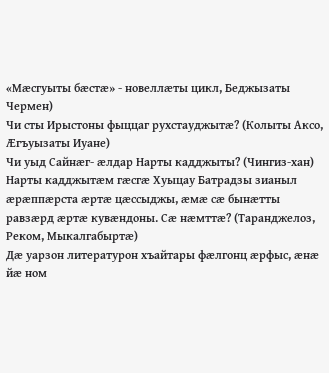«Мæсгуыты бæстæ» - новеллæты цикл, Беджызаты Чермен)
Чи сты Ирыстоны фыццаг рухстауджытæ? (Колыты Аксо, Æгъуызаты Иуане)
Чи уыд Сайнæг- æлдар Нарты кадджыты? (Чингиз-хан)
Нарты кадджытæм гæсгæ Хуыцау Батрадзы зианыл æрæппæрста æртæ цæссыджы, æмæ сæ бынæтты равзæрд æртæ кувæндоны. Сæ нæмттæ? (Таранджелоз, Реком, Мыкалгабыртæ)
Дæ уарзон литературон хъайтары фæлгонц æрфыс, æнæ йæ ном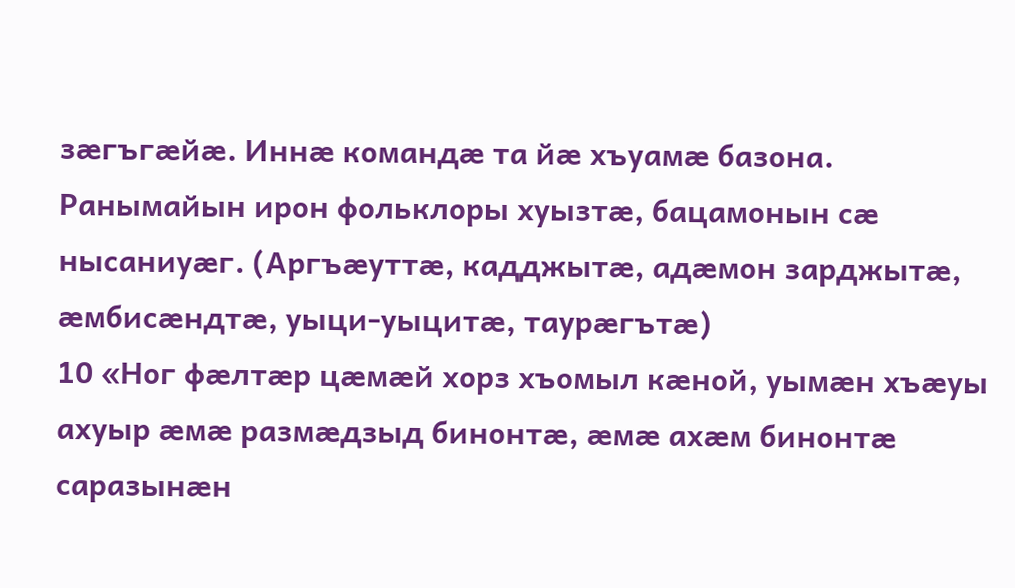зæгъгæйæ. Иннæ командæ та йæ хъуамæ базона.
Ранымайын ирон фольклоры хуызтæ, бацамонын сæ нысаниуæг. (Аргъæуттæ, кадджытæ, адæмон зарджытæ, æмбисæндтæ, уыци-уыцитæ, таурæгътæ)
10 «Ног фæлтæр цæмæй хорз хъомыл кæной, уымæн хъæуы ахуыр æмæ размæдзыд бинонтæ, æмæ ахæм бинонтæ саразынæн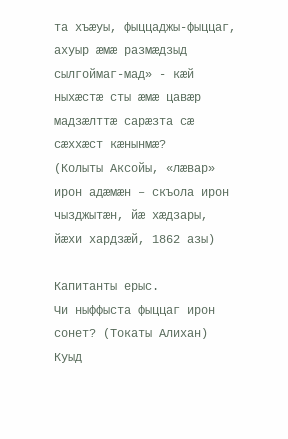та хъæуы, фыццаджы-фыццаг, ахуыр æмæ размæдзыд сылгоймаг-мад» - кæй ныхæстæ сты æмæ цавæр мадзæлттæ сарæзта сæ сæххæст кæнынмæ?
(Колыты Аксойы, «лæвар» ирон адæмæн – скъола ирон чызджытæн, йæ хæдзары, йæхи хардзæй, 1862 азы)

Капитанты ерыс.
Чи ныффыста фыццаг ирон сонет? (Токаты Алихан)
Куыд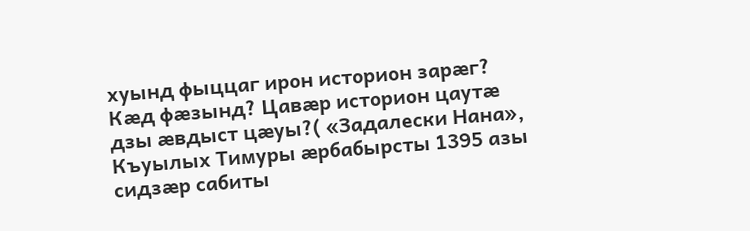хуынд фыццаг ирон историон зарæг? Кæд фæзынд? Цавæр историон цаутæ дзы æвдыст цæуы?( «Задалески Нана», Къуылых Тимуры æрбабырсты 1395 азы сидзæр сабиты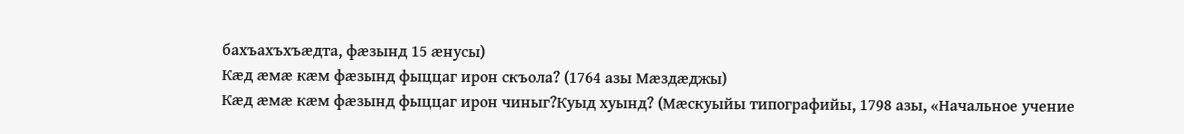бахъахъхъæдта, фæзынд 15 æнусы)
Кæд æмæ кæм фæзынд фыццаг ирон скъола? (1764 азы Мæздæджы)
Кæд æмæ кæм фæзынд фыццаг ирон чиныг?Куыд хуынд? (Мæскуыйы типографийы, 1798 азы, «Начальное учение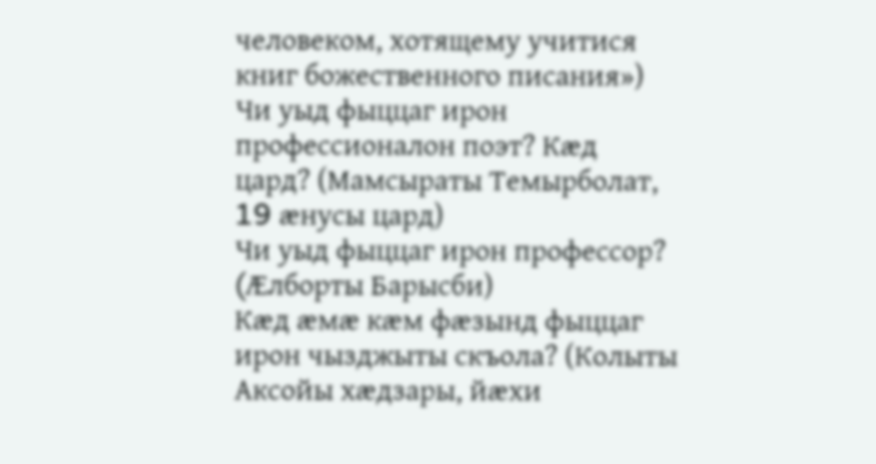человеком, хотящему учитися книг божественного писания»)
Чи уыд фыццаг ирон профессионалон поэт? Кæд цард? (Мамсыраты Темырболат, 19 æнусы цард)
Чи уыд фыццаг ирон профессор? (Æлборты Барысби)
Кæд æмæ кæм фæзынд фыццаг ирон чызджыты скъола? (Колыты Аксойы хæдзары, йæхи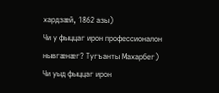хардзæй, 1862 азы)
Чи у фыццаг ирон профессионалон нывгæнæг? Тугъанты Махарбег)
Чи уыд фыццаг ирон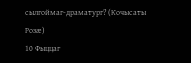сылгоймаг-драматург? (Кочысаты Розæ)
10 Фыццаг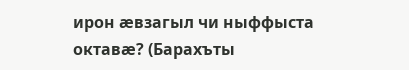ирон æвзагыл чи ныффыста октавæ? (Барахъты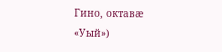Гино, октавæ «Уый»)